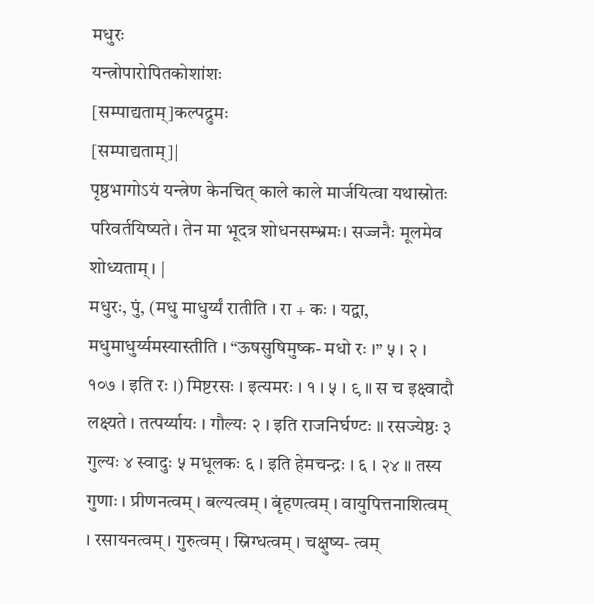मधुरः
यन्त्रोपारोपितकोशांशः
[सम्पाद्यताम्]कल्पद्रुमः
[सम्पाद्यताम्]|
पृष्ठभागोऽयं यन्त्रेण केनचित् काले काले मार्जयित्वा यथास्रोतः परिवर्तयिष्यते। तेन मा भूदत्र शोधनसम्भ्रमः। सज्जनैः मूलमेव शोध्यताम्। |
मधुरः, पुं, (मधु माधुर्य्यं रातीति । रा + कः । यद्वा, मधुमाधुर्य्यमस्यास्तीति । “ऊषसुषिमुष्क- मधो रः ।” ५ । २ । १०७ । इति रः ।) मिष्टरसः । इत्यमरः । १ । ५ । ९ ॥ स च इक्ष्वादौ लक्ष्यते । तत्पर्य्यायः । गौल्यः २ । इति राजनिर्घण्टः ॥ रसज्येष्ठः ३ गुल्यः ४ स्वादुः ५ मधूलकः ६ । इति हेमचन्द्रः । ६ । २४ ॥ तस्य गुणाः । प्रीणनत्वम् । बल्यत्वम् । बृंहणत्वम् । वायुपित्तनाशित्वम् । रसायनत्वम् । गुरुत्वम् । स्निग्धत्वम् । चक्षुष्य- त्वम्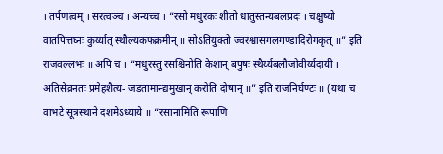। तर्पणत्वम् । सरत्वञ्च । अन्यच्च । “रसो मधुरकः शीतो धातुस्तन्यबलप्रदः । चक्षुष्यो वातपित्तघ्नः कुर्य्यात् स्थौल्यकफक्रमीन् ॥ सोऽतियुक्तो ज्वरश्वासगलगण्डादिरोगकृत् ॥” इति राजवल्लभः ॥ अपि च । “मधुरस्तु रसश्चिनोति केशान् बपुषः स्थैर्य्यबलौजोवीर्य्यदायी । अतिसेव्रनतः प्रमेहशैत्य- जडतामान्द्यमुखान् करोति दोषान् ॥” इति राजनिर्घण्टः ॥ (यथा च वाभटे सूत्रस्थाने दशमेऽध्याये ॥ “रसानामिति रूपाणि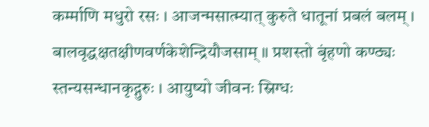कर्म्माणि मधुरो रसः । आजन्मसात्म्यात् कुरुते धातूनां प्रबलं बलम् । बालवृद्धक्षतक्षीणवर्णकेशेन्द्रियौजसाम् ॥ प्रशस्तो बृंहणो कण्ठ्यः स्तन्यसन्धानकृद्गुरुः । आयुष्यो जीवनः स्निग्धः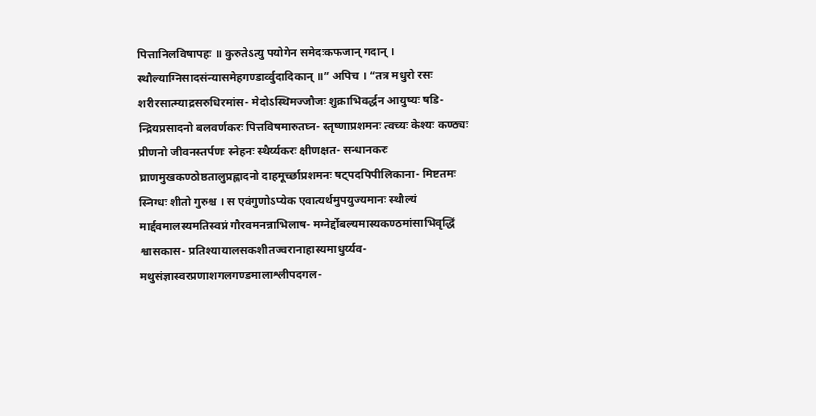पित्तानिलविषापहः ॥ कुरुतेऽत्यु पयोगेन समेदःकफजान् गदान् । स्थौल्याग्निसादसंन्यासमेहगण्डार्व्वुदादिकान् ॥” अपिच । “तत्र मधुरो रसः शरीरसात्म्याद्रसरुधिरमांस- मेदोऽस्थिमज्जौजः शुक्राभिवर्द्धन आयुष्यः षडि- न्द्रियप्रसादनो बलवर्णकरः पित्तविषमारुतघ्न- स्तृष्णाप्रशमनः त्वच्यः केश्यः कण्ठ्यः प्रीणनो जीवनस्तर्पणः स्नेहनः स्थैर्य्यकरः क्षीणक्षत- सन्धानकरः घ्राणमुखकण्ठोष्ठतालुप्रह्लादनो दाहमूर्च्छाप्रशमनः षट्पदपिपीलिकाना- मिष्टतमः स्निग्धः शीतो गुरुश्च । स एवंगुणोऽप्येक एवात्यर्थमुपयुज्यमानः स्थौल्यं मार्द्दवमालस्यमतिस्वप्नं गौरवमनन्नाभिलाष- मग्नेर्द्दोबल्यमास्यकण्ठमांसाभिवृद्धिं श्वासकास- प्रतिश्यायालसकशीतज्वरानाहास्यमाधुर्य्यव- मथुसंज्ञास्वरप्रणाशगलगण्डमालाश्लीपदगल-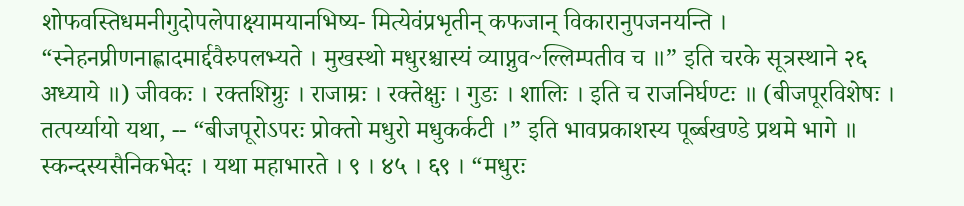शोफवस्तिधमनीगुदोपलेपाक्ष्यामयानभिष्य- मित्येवंप्रभृतीन् कफजान् विकारानुपजनयन्ति । “स्नेहनप्रीणनाह्लादमार्द्दवैरुपलभ्यते । मुखस्थो मधुरश्चास्यं व्याप्नुव~ल्लिम्पतीव च ॥” इति चरके सूत्रस्थाने २६ अध्याये ॥) जीवकः । रक्तशिग्रुः । राजाम्रः । रक्तेक्षुः । गुडः । शालिः । इति च राजनिर्घण्टः ॥ (बीजपूरविशेषः । तत्पर्य्यायो यथा, -- “बीजपूरोऽपरः प्रोक्तो मधुरो मधुकर्कटी ।” इति भावप्रकाशस्य पूर्ब्बखण्डे प्रथमे भागे ॥ स्कन्दस्यसैनिकभेदः । यथा महाभारते । ९ । ४५ । ६९ । “मधुरः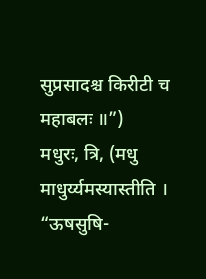सुप्रसादश्च किरीटी च महाबलः ॥”)
मधुरः, त्रि, (मधु माधुर्य्यमस्यास्तीति । “ऊषसुषि-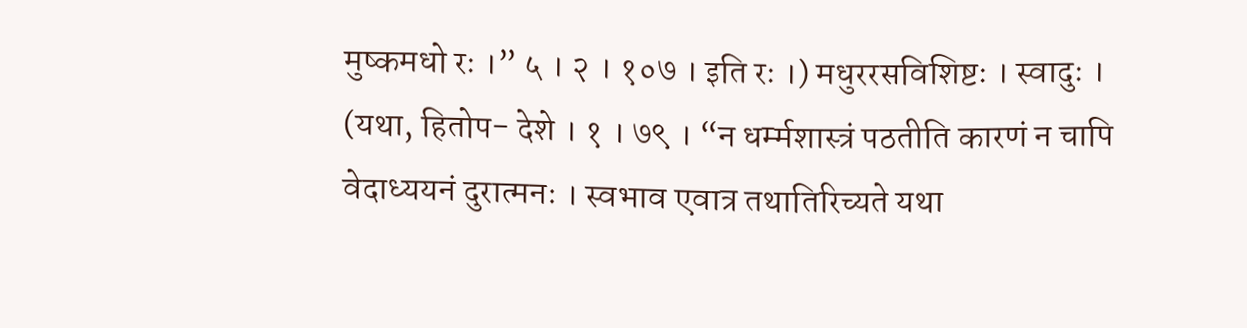मुष्कमधो रः ।” ५ । २ । १०७ । इति रः ।) मधुररसविशिष्टः । स्वादुः । (यथा, हितोप- देशे । १ । ७९ । “न धर्म्मशास्त्रं पठतीति कारणं न चापि वेदाध्ययनं दुरात्मनः । स्वभाव एवात्र तथातिरिच्यते यथा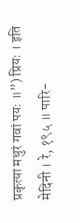प्रकृत्या मधुरं गवां पयः ॥”) प्रियः । इति मेदिनी । रे, १९५ ॥ पारि-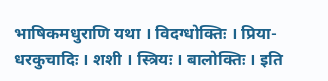भाषिकमधुराणि यथा । विदग्धोक्तिः । प्रिया- धरकुचादिः । शशी । स्त्रियः । बालोक्तिः । इति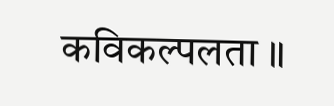कविकल्पलता ॥